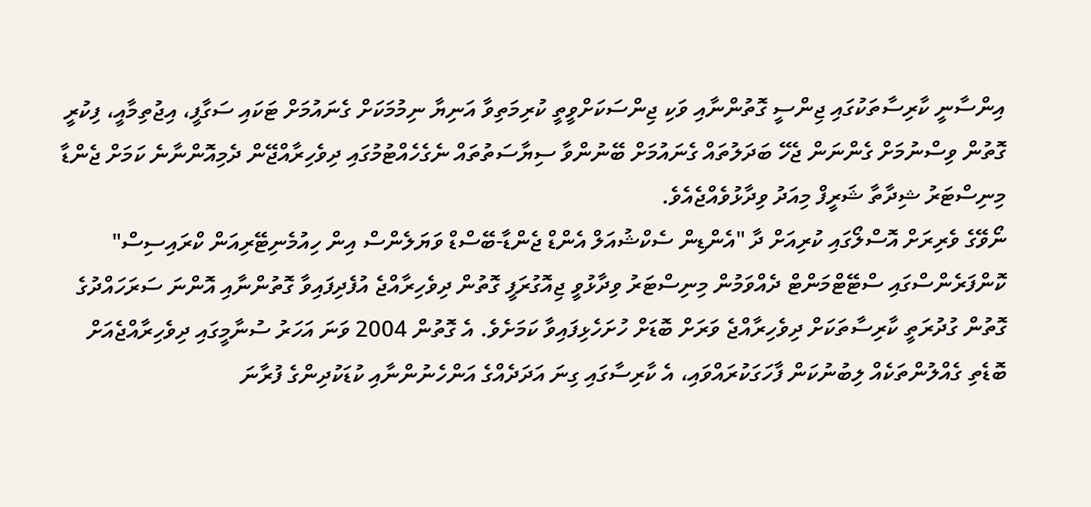އިންސާނީ ކާރިސާތަކުގައި ޖިންސީ ގޮތުންނާއި ވަކި ޖިންސަކަށްވީތީ ކުރިމަތިވާ އަނިޔާ ނިމުމަކަށް ގެނައުމަށް ޓަކައި ސަގާފީ، އިޖުތިމާއީ، ފިކުރީ ގޮތުން ވިސްނުމަށް ގެންނަން ޖެހޭ ބަދަލުތައް ގެނައުމަށް ބޭނުންވާ ސިޔާސަތުތައް ނެގެހެއްޓުމުގައި ދިވެހިރާއްޖޭން ދެމިއޮންނާނެ ކަމަށް ޖެންޑާ މިނިސްޓަރު ޝިދާތާ ޝަރީފް މިއަދު ވިދާޅުވެއްޖެއެވެ.
ނޯވޭގެ ވެރިރަށް އޮސްލޯގައި ކުރިއަށް ދާ "އެންޑިން ސެކްޝުއަލް އެންޑް ޖެންޑާ-ބޭސްޑް ވަޔަލެންސް އިން ހިއުމެނިޓޭރިއަން ކްރައިސިސް" ކޮންފަރެންސްގައި ސްޓޭޓްމަންޓް ދެއްވަމުން މިނިސްޓަރު ވިދާޅުވީ ޖިއޮގުރަފީ ގޮތުން ދިވެހިރާއްޖެ އުފެދިފައިވާ ގޮތުންނާއި އޮންނަ ސަރަހައްދުގެ ގޮތުން ގުދުރަތީ ކާރިސާތަކަށް ދިވެހިރާއްޖެ ވަރަށް ބޮޑަށް ހުށަހެޅިފައިވާ ކަމަށެވެ. އެ ގޮތުން 2004 ވަނަ އަހަރު ސުނާމީގައި ދިވެހިރާއްޖެއަށް ބޮޑެތި ގެއްލުންތަކެއް ލިބުނުކަން ފާހަގަކުރައްވައި، އެ ކާރިސާގައި ގިނަ އަދަދެއްގެ އަންހެނުންނާއި ކުޑަކުދިންގެ ފުރާނަ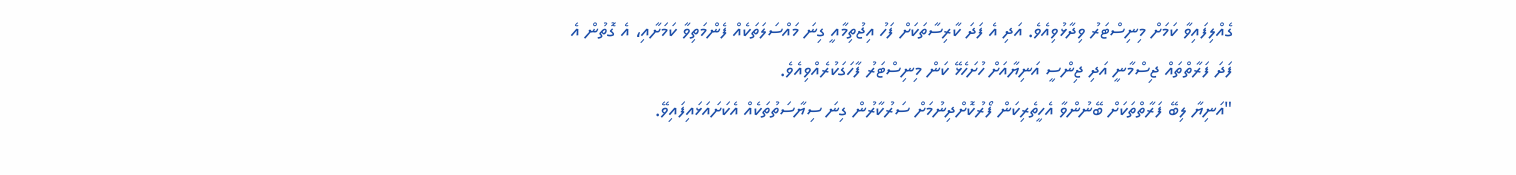ގެއްލިފައިވާ ކަމަށް މިނިސްޓަރު ވިދާޅުވިއެވެ. އަދި އެ ފަދަ ކާރިސާތަކަށް ފަހު އިޖުތިމާއީ ގިނަ މައްސަލަތަކެއް ފެންމަތިވާ ކަމަށާއި، އެ ގޮތުން އެ ފަދަ ފަރާތްތައް ޖިސްމާނީ އަދި ޖިންސީ އަނިޔާއަށް ހުށަހެޅޭ ކަން މިނިސްޓަރު ފާހަގަކުރެއްވިއެވެ.
"އަނިޔާ ލިބޭ ފަރާތްތަކަށް ބޭނުންވާ އެހީތެރިކަން ފޯރުކޮށްދިނުމަށް ސަރުކާރުން ގިނަ ސިޔާސަތުތަކެއް އެކަށައަޅައިފައިވޭ.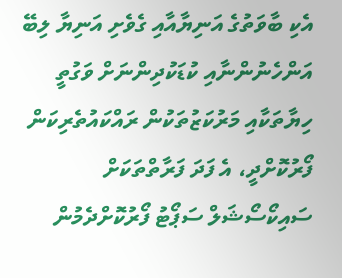އެކި ބާވަތުގެ އަނިޔާއާއި ގެވެށި އަނިޔާ ލިބޭ އަންހެނުންނާއި ކުޑަކުދިންނަށް ވަގުތީ ހިޔާތަކާއި މަރުކަޒުތަކުން ރައްކައުތެރިކަން ފޯރުކޮށްދީ، އެ ފަދަ ފަރާތްތަކަށް ސައިކޯސޯޝަލް ސަޕޯޓު ފޯރުކޮށްދެމުން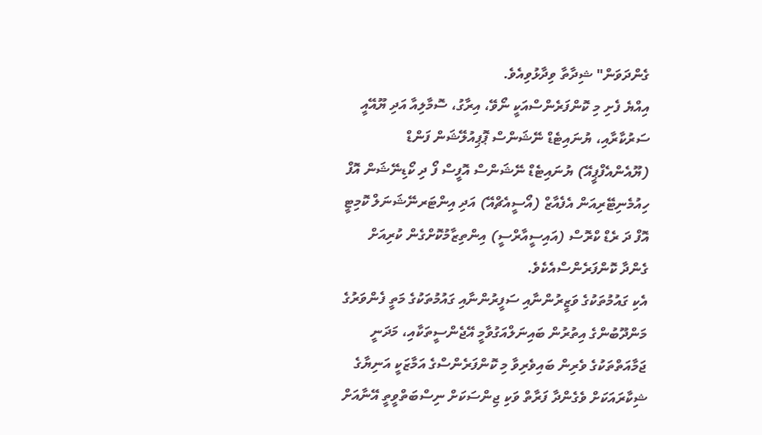ގެންދަވަން" ޝިދާތާ ވިދާޅުވިއެވެ.
އިއްޔެ ފެށި މި ކޮންފަރެންސްއަކީ ނޯވޭ، އިރާގު، ސޮމާލިއާ އަދި ޔޫއޭއީ ސަރުކާރާއި، ޔުނައިޓެޑް ނޭޝަންސް ޕޮޕިއުލޭޝަން ފަންޑް (ޔޫއެންއެފްޕީއޭ) ޔުނައިޓެޑް ނޭޝަންސް އޮފީސް ފޯ ދި ކޯޑިނޭޝަން އޮފް ހިއުމެނިޓޭރިއަން އެފެއާޒް (އޯސީއެޗްއޭ) އަދި އިންޓަރނޭޝަނަލް ކޮމިޓީ އޮފް ދަ ރެޑް ކްރޮސް (އައިސީއާރްސީ) އިންތިޒާމުކޮށްގެން ކުރިއަށް ގެންދާ ކޮންފަރެންސްއެކެވެ.
އެކި ގައުމުތަކުގެ ވަޒީރުންނާއި ސަފީރުންނާއި ގައުމުތަކުގެ މަތީ ފެންވަރުގެ މަންދޫބުންގެ އިތުރުން ބައިނަލްއަގުވާމީ އޭޖެންސީތަކާއި، މަދަނީ ޖަމާއަތްތަކުގެ ވެރިން ބައިވެރިވާ މި ކޮންފަރެންސްގެ އަމާޒަކީ އަނިޔާގެ ޝިކާރައަކަށް ވެގެންދާ ފަރާތް ވަކި ޖިންސަކަށް ނިސްބަތްވީތީ އޭނާއަށް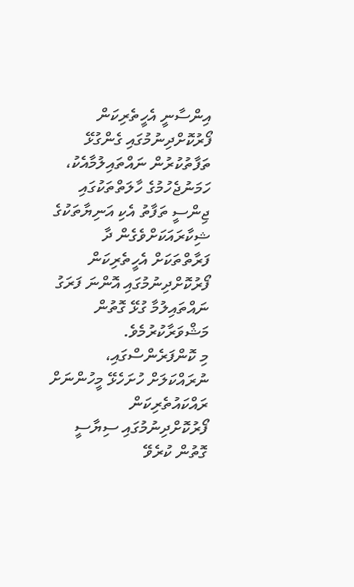އިންސާނީ އެހީތެރިކަން ފޯރުކޮށްދިނުމުގައި ގެންގުޅޭ ތަފާތުކުރުން ނައްތައިލުމާއެކު، ހަމަނުޖެހުމުގެ ހާލަތްތަކުގައި ޖިންސީ ތަފާތު އެކި އަނިޔާތަކުގެ ޝިކާރައަކަށްވެގެން ދާ ފަރާތްތަކަށް އެހީތެރިކަން ފޯރުކޮށްދިނުމުގައި އޮންނަ ފަރަގު ނައްތައިލުމާ ގުޅޭ ގޮތުން މަޝްވަރާކުރުމެވެ.
މި ކޮންފަރެންސްގައި، ނުރައްކަލަށް ހުށަހެޅޭ މީހުންނަށް ރައްކައުތެރިކަން ފޯރުކޮށްދިނުމުގައި ސިޔާސީ ގޮތުން ކުރެވޭ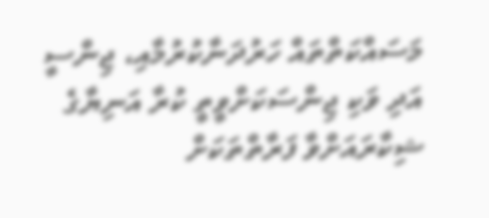މަސައްކަތްތައް ހަރުދަނާކުރުމާއި، ޖިންސީ އަދި ވަކި ޖިންސަކަށްވީތީ ކުރާ އަނިޔާގެ ޝިކާރައަށްވާ ފަރާތްތަކަށް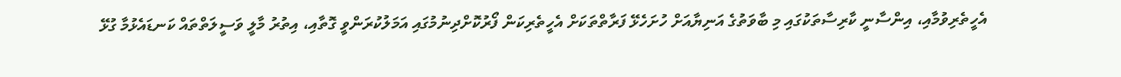އެހީތެރިވުމާއި، އިންސާނީ ކާރިސާތަކުގައި މި ބާވަތުގެ އަނިޔާއަށް ހުށަހެޅޭ ފަރާތްތަކަށް އެހީތެރިކަން ފޯރުކޮށްދިނުމުގައި އަމަލުކުރަންވީ ގޮތާއި، އިތުރު މާލީ ވަސީލަތްތައް ކަނޑައެޅުމާ ގުޅޭ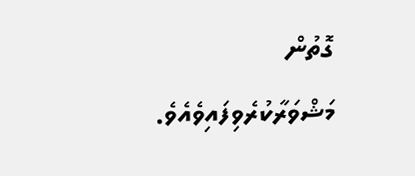ގޮތުން މަޝްވަރާކުރެވިފައިވެއެވެ.